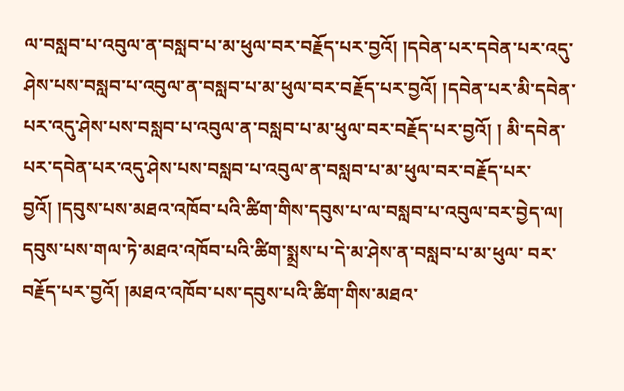ལ་བསླབ་པ་འབུལ་ན་བསླབ་པ་མ་ཕུལ་བར་བརྗོད་པར་བྱའོ། །དབེན་པར་དབེན་པར་འདུ་ཤེས་པས་བསླབ་པ་འབུལ་ན་བསླབ་པ་མ་ཕུལ་བར་བརྗོད་པར་བྱའོ། །དབེན་པར་མི་དབེན་པར་འདུ་ཤེས་པས་བསླབ་པ་འབུལ་ན་བསླབ་པ་མ་ཕུལ་བར་བརྗོད་པར་བྱའོ། ། མི་དབེན་པར་དབེན་པར་འདུ་ཤེས་པས་བསླབ་པ་འབུལ་ན་བསླབ་པ་མ་ཕུལ་བར་བརྗོད་པར་བྱའོ། །དབུས་པས་མཐའ་འཁོབ་པའི་ཚིག་གིས་དབུས་པ་ལ་བསླབ་པ་འབུལ་བར་བྱེད་ལ། དབུས་པས་གལ་ཏེ་མཐའ་འཁོབ་པའི་ཚིག་སྨྲས་པ་དེ་མ་ཤེས་ན་བསླབ་པ་མ་ཕུལ་ བར་བརྗོད་པར་བྱའོ། །མཐའ་འཁོབ་པས་དབུས་པའི་ཚིག་གིས་མཐའ་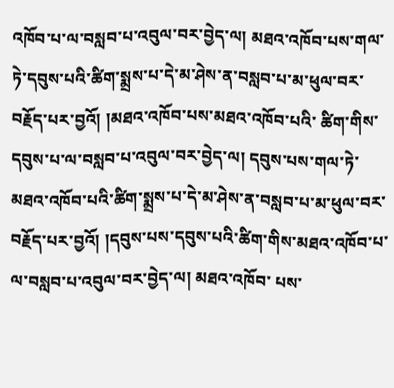འཁོབ་པ་ལ་བསླབ་པ་འབུལ་བར་བྱེད་ལ། མཐའ་འཁོབ་པས་གལ་ཏེ་དབུས་པའི་ཚིག་སྨྲས་པ་དེ་མ་ཤེས་ན་བསླབ་པ་མ་ཕུལ་བར་བརྗོད་པར་བྱའོ། །མཐའ་འཁོབ་པས་མཐའ་འཁོབ་པའི་ ཚིག་གིས་དབུས་པ་ལ་བསླབ་པ་འབུལ་བར་བྱེད་ལ། དབུས་པས་གལ་ཏེ་མཐའ་འཁོབ་པའི་ཚིག་སྨྲས་པ་དེ་མ་ཤེས་ན་བསླབ་པ་མ་ཕུལ་བར་བརྗོད་པར་བྱའོ། །དབུས་པས་དབུས་པའི་ཚིག་གིས་མཐའ་འཁོབ་པ་ལ་བསླབ་པ་འབུལ་བར་བྱེད་ལ། མཐའ་འཁོབ་ པས་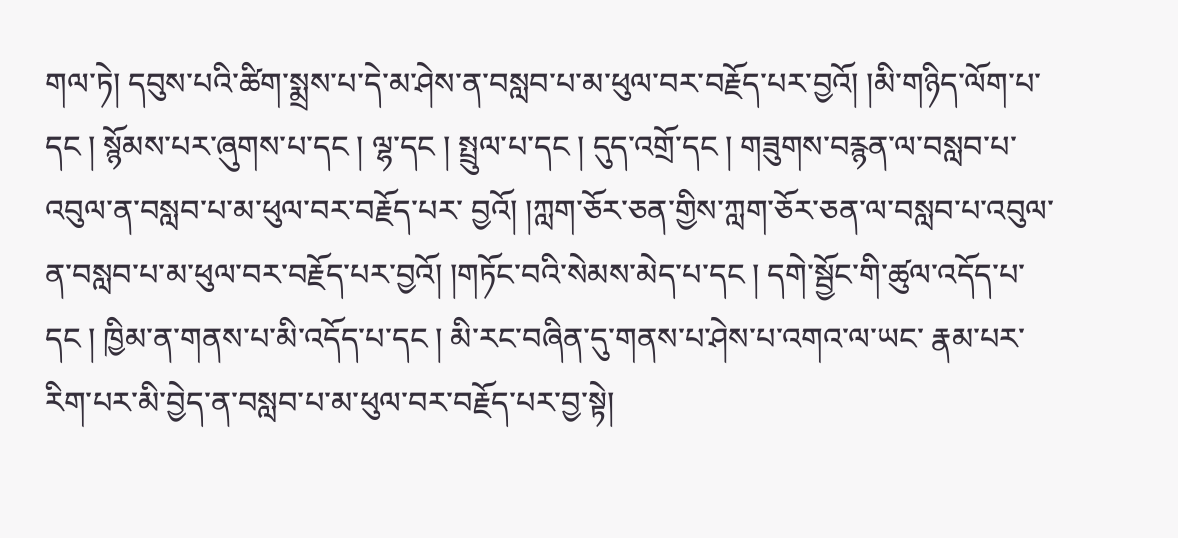གལ་ཏེ། དབུས་པའི་ཚིག་སྨྲས་པ་དེ་མ་ཤེས་ན་བསླབ་པ་མ་ཕུལ་བར་བརྗོད་པར་བྱའོ། །མི་གཉིད་ལོག་པ་དང ། སྙོམས་པར་ཞུགས་པ་དང ། ལྷ་དང ། སྤྲུལ་པ་དང ། དུད་འགྲོ་དང ། གཟུགས་བརྙན་ལ་བསླབ་པ་འབུལ་ན་བསླབ་པ་མ་ཕུལ་བར་བརྗོད་པར་ བྱའོ། །ཀླག་ཅོར་ཅན་གྱིས་ཀླག་ཅོར་ཅན་ལ་བསླབ་པ་འབུལ་ན་བསླབ་པ་མ་ཕུལ་བར་བརྗོད་པར་བྱའོ། །གཏོང་བའི་སེམས་མེད་པ་དང ། དགེ་སྦྱོང་གི་ཚུལ་འདོད་པ་དང ། ཁྱིམ་ན་གནས་པ་མི་འདོད་པ་དང ། མི་རང་བཞིན་དུ་གནས་པ་ཤེས་པ་འགའ་ལ་ཡང་ རྣམ་པར་རིག་པར་མི་བྱེད་ན་བསླབ་པ་མ་ཕུལ་བར་བརྗོད་པར་བྱ་སྟེ།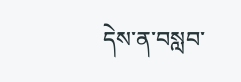དེས་ན་བསླབ་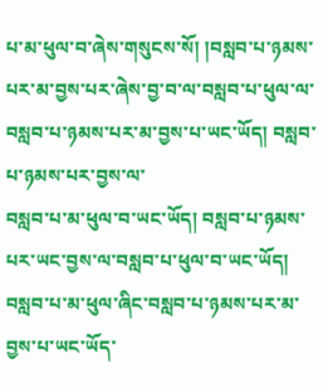པ་མ་ཕུལ་བ་ཞེས་གསུངས་སོ། །བསླབ་པ་ཉམས་པར་མ་བྱས་པར་ཞེས་བྱ་བ་ལ་བསླབ་པ་ཕུལ་ལ་བསླབ་པ་ཉམས་པར་མ་བྱས་པ་ཡང་ཡོད། བསླབ་པ་ཉམས་པར་བྱས་ལ་
བསླབ་པ་མ་ཕུལ་བ་ཡང་ཡོད། བསླབ་པ་ཉམས་པར་ཡང་བྱས་ལ་བསླབ་པ་ཕུལ་བ་ཡང་ཡོད། བསླབ་པ་མ་ཕུལ་ཞིང་བསླབ་པ་ཉམས་པར་མ་བྱས་པ་ཡང་ཡོད་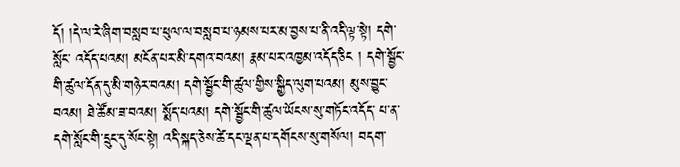དོ། །དེ་ལ་རེ་ཞིག་བསླབ་པ་ཕུལ་ལ་བསླབ་པ་ཉམས་པར་མ་བྱས་པ་ནི་འདི་ལྟ་སྟེ། དགེ་སློང་ འདོད་པའམ། མངོན་པར་མི་དགའ་བའམ། རྣམ་པར་འཁྱམ་འདོད་ཅིང ། དགེ་སྦྱོང་གི་ཚུལ་དོན་དུ་མི་གཉེར་བའམ། དགེ་སྦྱོང་གི་ཚུལ་གྱིས་སྒྱིད་ལུག་པའམ། མུས་བྱུང་བའམ། ཐེ་ཚོམ་ཟ་བའམ། སྨོད་པའམ། དགེ་སྦྱོང་གི་ཚུལ་ཡོངས་སུ་གཏོང་འདོད་ པ་ན་དགེ་སློང་གི་དྲུང་དུ་སོང་སྟེ། འདི་སྐད་ཅེས་ཚེ་དང་ལྡན་པ་དགོངས་སུ་གསོལ། བདག་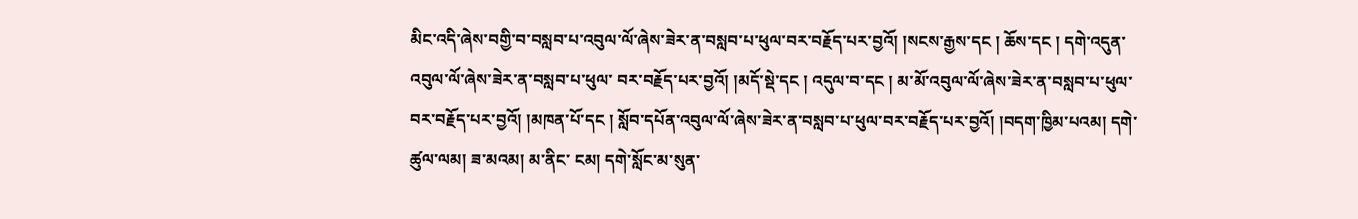མིང་འདི་ཞེས་བགྱི་བ་བསླབ་པ་འབུལ་ལོ་ཞེས་ཟེར་ན་བསླབ་པ་ཕུལ་བར་བརྗོད་པར་བྱའོ། །སངས་རྒྱས་དང ། ཆོས་དང ། དགེ་འདུན་འབུལ་ལོ་ཞེས་ཟེར་ན་བསླབ་པ་ཕུལ་ བར་བརྗོད་པར་བྱའོ། །མདོ་སྡེ་དང ། འདུལ་བ་དང ། མ་མོ་འབུལ་ལོ་ཞེས་ཟེར་ན་བསླབ་པ་ཕུལ་བར་བརྗོད་པར་བྱའོ། །མཁན་པོ་དང ། སློབ་དཔོན་འབུལ་ལོ་ཞེས་ཟེར་ན་བསླབ་པ་ཕུལ་བར་བརྗོད་པར་བྱའོ། །བདག་ཁྱིམ་པའམ། དགེ་ཚུལ་ལམ། ཟ་མའམ། མ་ནིང་ ངམ། དགེ་སློང་མ་སུན་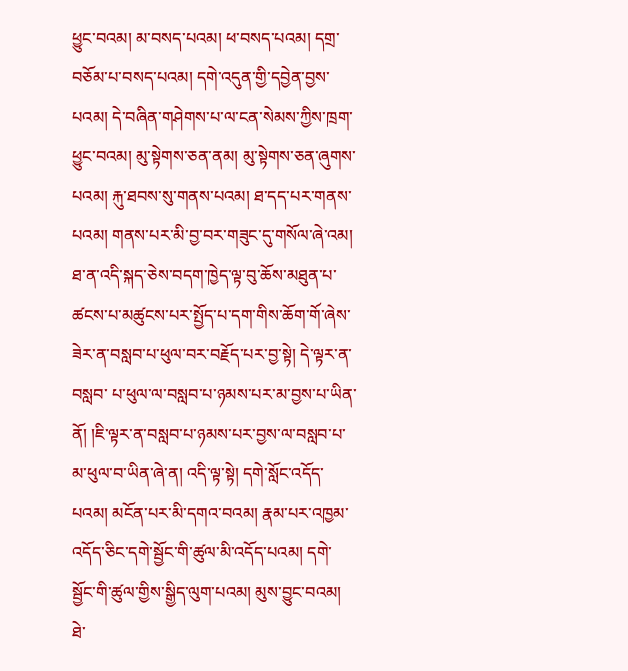ཕྱུང་བའམ། མ་བསད་པའམ། ཕ་བསད་པའམ། དགྲ་བཅོམ་པ་བསད་པའམ། དགེ་འདུན་གྱི་དབྱེན་བྱས་པའམ། དེ་བཞིན་གཤེགས་པ་ལ་ངན་སེམས་ཀྱིས་ཁྲག་ཕྱུང་བའམ། མུ་སྟེགས་ཅན་ནམ། མུ་སྟེགས་ཅན་ཞུགས་པའམ། རྐུ་ཐབས་སུ་གནས་པའམ། ཐ་དད་པར་གནས་པའམ། གནས་པར་མི་བྱ་བར་གཟུང་དུ་གསོལ་ཞེ་འམ། ཐ་ན་འདི་སྐད་ཅེས་བདག་ཁྱེད་ལྟ་བུ་ཆོས་མཐུན་པ་ཚངས་པ་མཚུངས་པར་སྤྱོད་པ་དག་གིས་ཆོག་གོ་ཞེས་ཟེར་ན་བསླབ་པ་ཕུལ་བར་བརྗོད་པར་བྱ་སྟེ། དེ་ལྟར་ན་བསླབ་ པ་ཕུལ་ལ་བསླབ་པ་ཉམས་པར་མ་བྱས་པ་ཡིན་ནོ། །ཇི་ལྟར་ན་བསླབ་པ་ཉམས་པར་བྱས་ལ་བསླབ་པ་མ་ཕུལ་བ་ཡིན་ཞེ་ན། འདི་ལྟ་སྟེ། དགེ་སློང་འདོད་པའམ། མངོན་པར་མི་དགའ་བའམ། རྣམ་པར་འཁྱམ་འདོད་ཅིང་དགེ་སྦྱོང་གི་ཚུལ་མི་འདོད་པའམ། དགེ་
སྦྱོང་གི་ཚུལ་གྱིས་སྒྱིད་ལུག་པའམ། མུས་བྱུང་བའམ། ཐེ་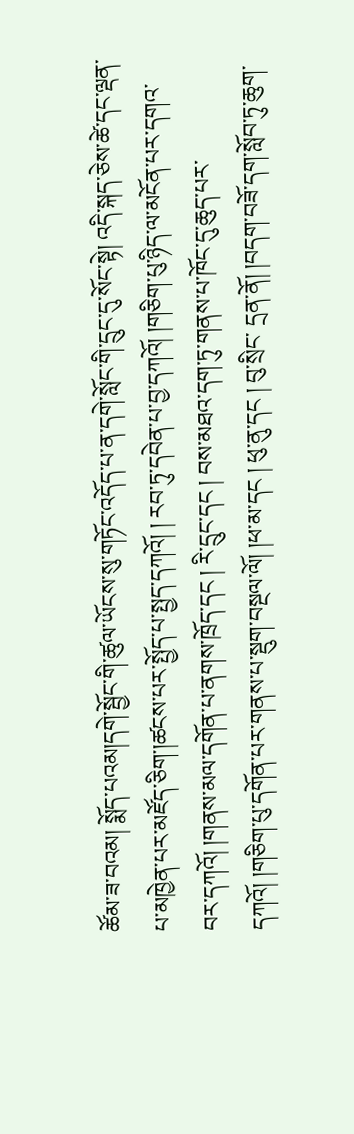ཚོམ་ཟ་བའམ། སྨོད་པའམ།དགེ་སྦྱོང་གི་ཚུལ་ཡོངས་སུ་གཏོང་འདོད་པ་ན་དགེ་སློང་གི་དྲུང་དུ་སོང་སྟེ། འདི་སྐད་ཅེས་ཚེ་དང་ལྡན་པ་མཁྱེན་པར་མཛོད་ཅིག་།ཚངས་པར་སྤྱོད་པ་སྤྱད་དཀའོ། ། རབ་ཏུ་དབེན་པ་བྱ་དཀའོ། །གཅིག་པུ་ཉིད་ལ་མངོན་པར་དགའ་བར་དཀའོ། །གནས་མལ་དགོན་པ་ནགས་ཁྲོད་དང ། རི་དྲུང་དང ། བས་མཐའ་དག་ཏུ་གནས་པ་ཁོང་དུ་ཆུད་པར་དཀའོ། །གཅིག་པུ་དགོན་པར་གནས་པ་སྡུག་བསྔལ་ལོ། །ཕ་མ་དང ། ཕུ་ནུ་དང ། བུ་སྲིང་ དྲན་ནོ། །བདག་བཟོ་དག་སློབ་ཏུ་ཆུག་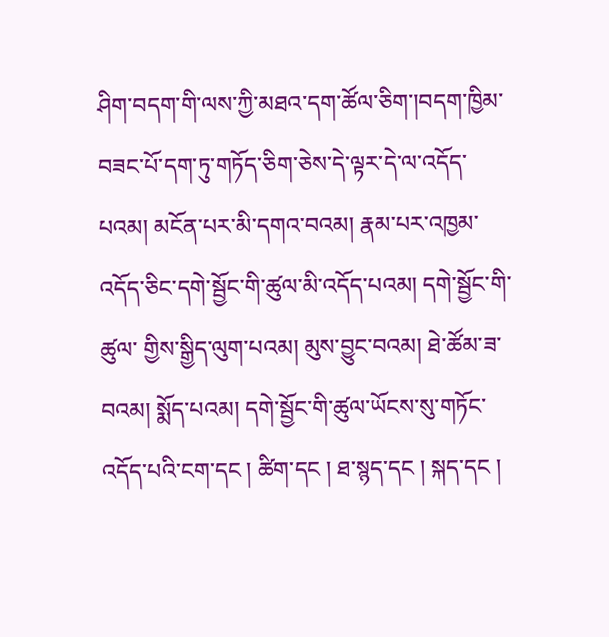ཤིག་བདག་གི་ལས་ཀྱི་མཐའ་དག་ཚོལ་ཅིག་།བདག་ཁྱིམ་བཟང་པོ་དག་ཏུ་གཏོད་ཅིག་ཅེས་དེ་ལྟར་དེ་ལ་འདོད་པའམ། མངོན་པར་མི་དགའ་བའམ། རྣམ་པར་འཁྱམ་འདོད་ཅིང་དགེ་སྦྱོང་གི་ཚུལ་མི་འདོད་པའམ། དགེ་སྦྱོང་གི་ཚུལ་ གྱིས་སྒྱིད་ལུག་པའམ། མུས་བྱུང་བའམ། ཐེ་ཚོམ་ཟ་བའམ། སྨོད་པའམ། དགེ་སྦྱོང་གི་ཚུལ་ཡོངས་སུ་གཏོང་འདོད་པའི་ངག་དང ། ཚིག་དང ། ཐ་སྙད་དང ། སྐད་དང །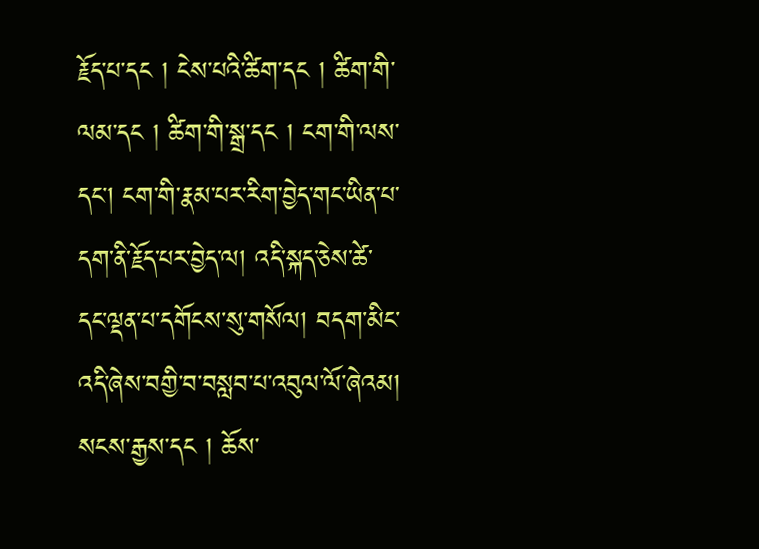རྗོད་པ་དང ། ངེས་པའི་ཚིག་དང ། ཚིག་གི་ལམ་དང ། ཚིག་གི་སྒྲ་དང ། ངག་གི་ལས་དང། ངག་གི་རྣམ་པར་རིག་བྱེད་གང་ཡིན་པ་དག་ནི་རྗོད་པར་བྱེད་ལ། འདི་སྐད་ཅེས་ཚེ་དང་ལྡན་པ་དགོངས་སུ་གསོལ། བདག་མིང་འདི་ཞེས་བགྱི་བ་བསླབ་པ་འབུལ་ལོ་ཞེའམ། སངས་རྒྱས་དང ། ཆོས་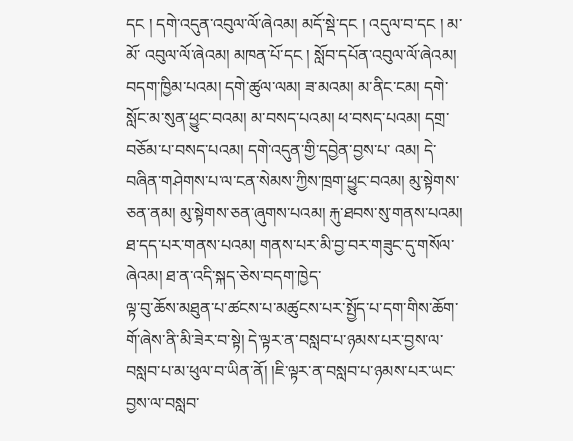དང ། དགེ་འདུན་འབུལ་ལོ་ཞེའམ། མདོ་སྡེ་དང ། འདུལ་བ་དང ། མ་མོ་ འབུལ་ལོ་ཞེའམ། མཁན་པོ་དང ། སློབ་དཔོན་འབུལ་ལོ་ཞེའམ། བདག་ཁྱིམ་པའམ། དགེ་ཚུལ་ལམ། ཟ་མའམ། མ་ནིང་ངམ། དགེ་སློང་མ་སུན་ཕྱུང་བའམ། མ་བསད་པའམ། ཕ་བསད་པའམ། དགྲ་བཅོམ་པ་བསད་པའམ། དགེ་འདུན་གྱི་དབྱེན་བྱས་པ་ འམ། དེ་བཞིན་གཤེགས་པ་ལ་ངན་སེམས་ཀྱིས་ཁྲག་ཕྱུང་བའམ། མུ་སྟེགས་ཅན་ནམ། མུ་སྟེགས་ཅན་ཞུགས་པའམ། རྐུ་ཐབས་སུ་གནས་པའམ། ཐ་དད་པར་གནས་པའམ། གནས་པར་མི་བྱ་བར་གཟུང་དུ་གསོལ་ཞེའམ། ཐ་ན་འདི་སྐད་ཅེས་བདག་ཁྱེད་
ལྟ་བུ་ཆོས་མཐུན་པ་ཚངས་པ་མཚུངས་པར་སྤྱོད་པ་དག་གིས་ཆོག་གོ་ཞེས་ནི་མི་ཟེར་བ་སྟེ། དེ་ལྟར་ན་བསླབ་པ་ཉམས་པར་བྱས་ལ་བསླབ་པ་མ་ཕུལ་བ་ཡིན་ནོ། །ཇི་ལྟར་ན་བསླབ་པ་ཉམས་པར་ཡང་བྱས་ལ་བསླབ་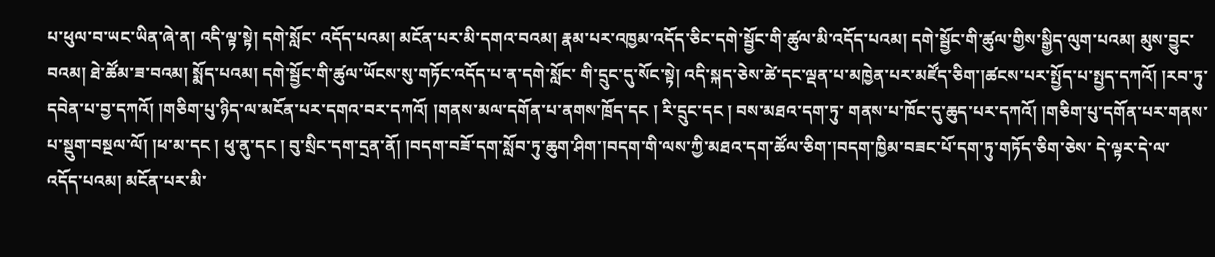པ་ཕུལ་བ་ཡང་ཡིན་ཞེ་ན། འདི་ལྟ་སྟེ། དགེ་སློང་ འདོད་པའམ། མངོན་པར་མི་དགའ་བའམ། རྣམ་པར་འཁྱམ་འདོད་ཅིང་དགེ་སྦྱོང་གི་ཚུལ་མི་འདོད་པའམ། དགེ་སྦྱོང་གི་ཚུལ་གྱིས་སྒྱིད་ལུག་པའམ། མུས་བྱུང་བའམ། ཐེ་ཚོམ་ཟ་བའམ། སྨོད་པའམ། དགེ་སྦྱོང་གི་ཚུལ་ཡོངས་སུ་གཏོང་འདོད་པ་ན་དགེ་སློང་ གི་དྲུང་དུ་སོང་སྟེ། འདི་སྐད་ཅེས་ཚེ་དང་ལྡན་པ་མཁྱེན་པར་མཛོད་ཅིག་།ཚངས་པར་སྤྱོད་པ་སྤྱད་དཀའོ། །རབ་ཏུ་དབེན་པ་བྱ་དཀའོ། །གཅིག་པུ་ཉིད་ལ་མངོན་པར་དགའ་བར་དཀའོ། །གནས་མལ་དགོན་པ་ནགས་ཁྲོད་དང ། རི་དྲུང་དང ། བས་མཐའ་དག་ཏུ་ གནས་པ་ཁོང་དུ་ཆུད་པར་དཀའོ། །གཅིག་པུ་དགོན་པར་གནས་པ་སྡུག་བསྔལ་ལོ། །ཕ་མ་དང ། ཕུ་ནུ་དང ། བུ་སྲིང་དག་དྲན་ནོ། །བདག་བཟོ་དག་སློབ་ཏུ་ཆུག་ཤིག་།བདག་གི་ལས་ཀྱི་མཐའ་དག་ཚོལ་ཅིག་།བདག་ཁྱིམ་བཟང་པོ་དག་ཏུ་གཏོད་ཅིག་ཅེས་ དེ་ལྟར་དེ་ལ་འདོད་པའམ། མངོན་པར་མི་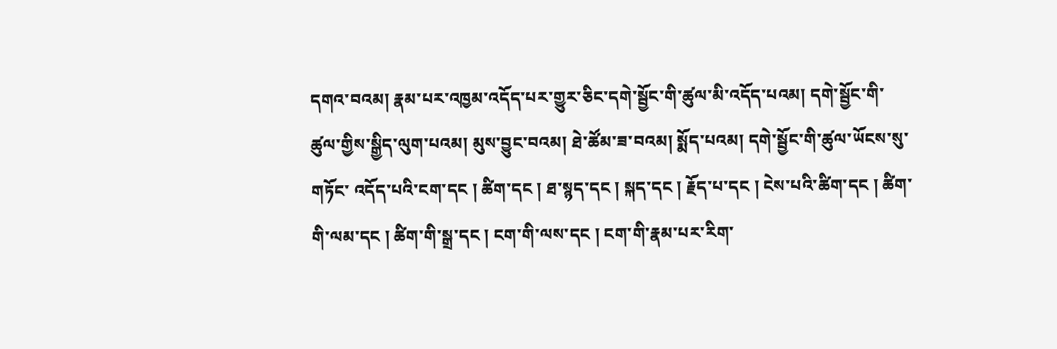དགའ་བའམ། རྣམ་པར་འཁྱམ་འདོད་པར་གྱུར་ཅིང་དགེ་སྦྱོང་གི་ཚུལ་མི་འདོད་པའམ། དགེ་སྦྱོང་གི་ཚུལ་གྱིས་སྒྱིད་ལུག་པའམ། མུས་བྱུང་བའམ། ཐེ་ཚོམ་ཟ་བའམ། སྨོད་པའམ། དགེ་སྦྱོང་གི་ཚུལ་ཡོངས་སུ་གཏོང་ འདོད་པའི་ངག་དང ། ཚིག་དང ། ཐ་སྙད་དང ། སྐད་དང ། རྗོད་པ་དང ། ངེས་པའི་ཚིག་དང ། ཚིག་གི་ལམ་དང ། ཚིག་གི་སྒྲ་དང ། ངག་གི་ལས་དང ། ངག་གི་རྣམ་པར་རིག་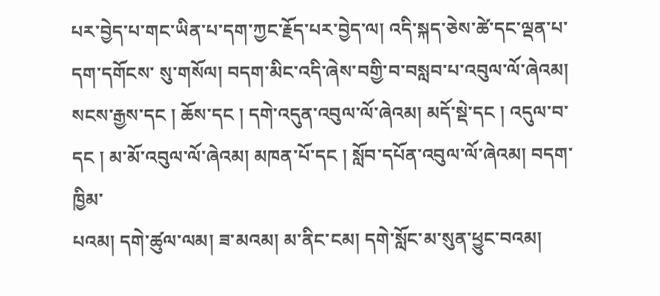པར་བྱེད་པ་གང་ཡིན་པ་དག་ཀྱང་རྗོད་པར་བྱེད་ལ། འདི་སྐད་ཅེས་ཚེ་དང་ལྡན་པ་དག་དགོངས་ སུ་གསོལ། བདག་མིང་འདི་ཞེས་བགྱི་བ་བསླབ་པ་འབུལ་ལོ་ཞེའམ། སངས་རྒྱས་དང ། ཆོས་དང ། དགེ་འདུན་འབུལ་ལོ་ཞེའམ། མདོ་སྡེ་དང ། འདུལ་བ་དང ། མ་མོ་འབུལ་ལོ་ཞེའམ། མཁན་པོ་དང ། སློབ་དཔོན་འབུལ་ལོ་ཞེའམ། བདག་ཁྱིམ་
པའམ། དགེ་ཚུལ་ལམ། ཟ་མའམ། མ་ནིང་ངམ། དགེ་སློང་མ་སུན་ཕྱུང་བའམ།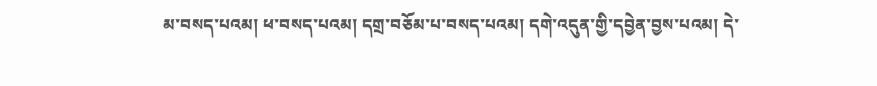མ་བསད་པའམ། ཕ་བསད་པའམ། དགྲ་བཅོམ་པ་བསད་པའམ། དགེ་འདུན་གྱི་དབྱེན་བྱས་པའམ། དེ་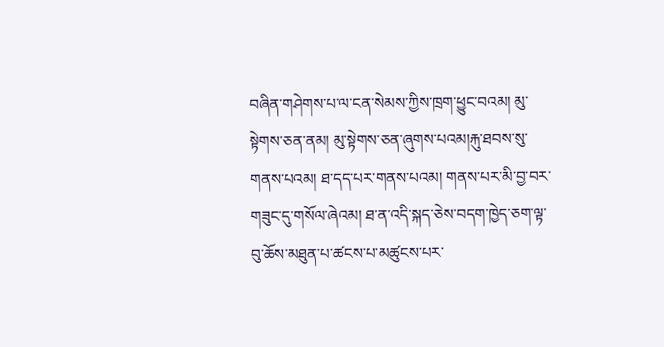བཞིན་གཤེགས་པ་ལ་ངན་སེམས་ཀྱིས་ཁྲག་ཕྱུང་བའམ། མུ་ སྟེགས་ཅན་ནམ། མུ་སྟེགས་ཅན་ཞུགས་པའམ།རྐུ་ཐབས་སུ་གནས་པའམ། ཐ་དད་པར་གནས་པའམ། གནས་པར་མི་བྱ་བར་གཟུང་དུ་གསོལ་ཞེའམ། ཐ་ན་འདི་སྐད་ཅེས་བདག་ཁྱེད་ཅག་ལྟ་བུ་ཆོས་མཐུན་པ་ཚངས་པ་མཚུངས་པར་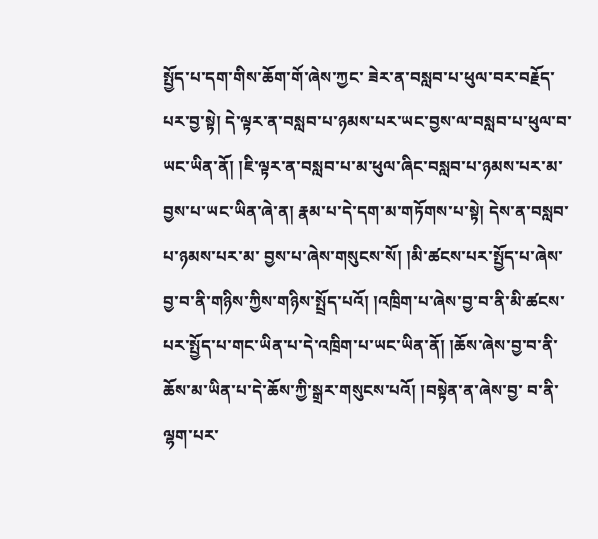སྤྱོད་པ་དག་གིས་ཆོག་གོ་ཞེས་ཀྱང་ ཟེར་ན་བསླབ་པ་ཕུལ་བར་བརྗོད་པར་བྱ་སྟེ། དེ་ལྟར་ན་བསླབ་པ་ཉམས་པར་ཡང་བྱས་ལ་བསླབ་པ་ཕུལ་བ་ཡང་ཡིན་ནོ། །ཇི་ལྟར་ན་བསླབ་པ་མ་ཕུལ་ཞིང་བསླབ་པ་ཉམས་པར་མ་བྱས་པ་ཡང་ཡིན་ཞེ་ན། རྣམ་པ་དེ་དག་མ་གཏོགས་པ་སྟེ། དེས་ན་བསླབ་པ་ཉམས་པར་མ་ བྱས་པ་ཞེས་གསུངས་སོ། །མི་ཚངས་པར་སྤྱོད་པ་ཞེས་བྱ་བ་ནི་གཉིས་ཀྱིས་གཉིས་སྤྲོད་པའོ། །འཁྲིག་པ་ཞེས་བྱ་བ་ནི་མི་ཚངས་པར་སྤྱོད་པ་གང་ཡིན་པ་དེ་འཁྲིག་པ་ཡང་ཡིན་ནོ། །ཆོས་ཞེས་བྱ་བ་ནི་ཆོས་མ་ཡིན་པ་དེ་ཆོས་ཀྱི་སྒྲར་གསུངས་པའོ། །བསྟེན་ན་ཞེས་བྱ་ བ་ནི་ལྷག་པར་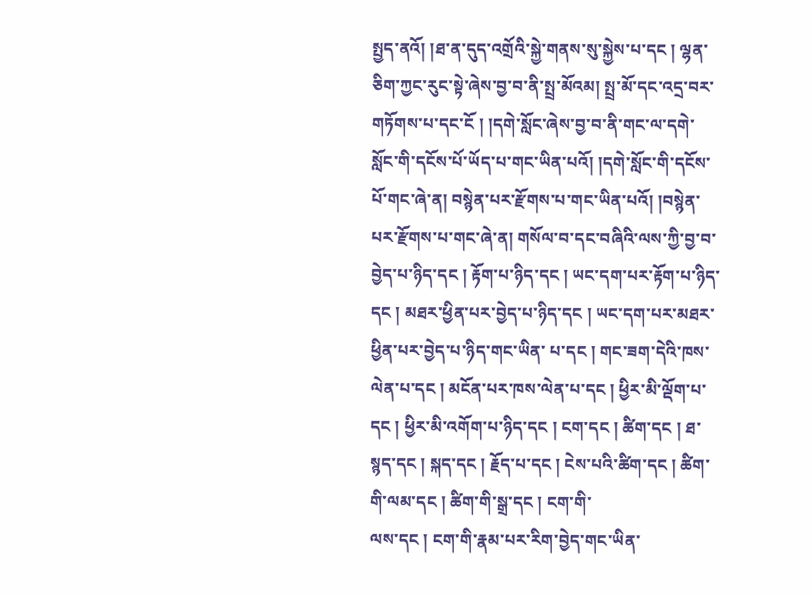སྤྱད་ནའོ། །ཐ་ན་དུད་འགྲོའི་སྐྱེ་གནས་སུ་སྐྱེས་པ་དང ། ལྷན་ཅིག་ཀྱང་རུང་སྟེ་ཞེས་བྱ་བ་ནི་སྤྲ་མོའམ། སྤྲ་མོ་དང་འདྲ་བར་གཏོགས་པ་དང་ངོ ། །དགེ་སློང་ཞེས་བྱ་བ་ནི་གང་ལ་དགེ་སློང་གི་དངོས་པོ་ཡོད་པ་གང་ཡིན་པའོ། །དགེ་སློང་གི་དངོས་པོ་གང་ཞེ་ན། བསྙེན་པར་རྫོགས་པ་གང་ཡིན་པའོ། །བསྙེན་པར་རྫོགས་པ་གང་ཞེ་ན། གསོལ་བ་དང་བཞིའི་ལས་ཀྱི་བྱ་བ་བྱེད་པ་ཉིད་དང ། རྟོག་པ་ཉིད་དང ། ཡང་དག་པར་རྟོག་པ་ཉིད་དང ། མཐར་ཕྱིན་པར་བྱེད་པ་ཉིད་དང ། ཡང་དག་པར་མཐར་ཕྱིན་པར་བྱེད་པ་ཉིད་གང་ཡིན་ པ་དང ། གང་ཟག་དེའི་ཁས་ལེན་པ་དང ། མངོན་པར་ཁས་ལེན་པ་དང ། ཕྱིར་མི་ལྡོག་པ་དང ། ཕྱིར་མི་འགོག་པ་ཉིད་དང ། ངག་དང ། ཚིག་དང ། ཐ་སྙད་དང ། སྐད་དང ། རྗོད་པ་དང ། ངེས་པའི་ཚིག་དང ། ཚིག་གི་ལམ་དང ། ཚིག་གི་སྒྲ་དང ། ངག་གི་
ལས་དང ། ངག་གི་རྣམ་པར་རིག་བྱེད་གང་ཡིན་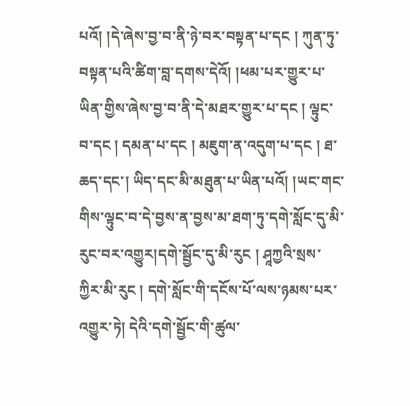པའོ། །དེ་ཞེས་བྱ་བ་ནི་ཉེ་བར་བསྟན་པ་དང ། ཀུན་ཏུ་བསྟན་པའི་ཚིག་བླ་དགས་དེའོ། །ཕམ་པར་གྱུར་པ་ཡིན་གྱིས་ཞེས་བྱ་བ་ནི་དེ་མཐར་གྱུར་པ་དང ། ལྟུང་བ་དང ། དམན་པ་དང ། མཇུག་ན་འདུག་པ་དང ། ཐ་ཆད་དང་། ཡིད་དང་མི་མཐུན་པ་ཡིན་པའོ། །ཡང་གང་གིས་ལྟུང་བ་དེ་བྱས་ན་བྱས་མ་ཐག་ཏུ་དགེ་སློང་དུ་མི་རུང་བར་འགྱུར།དགེ་སྦྱོང་དུ་མི་རུང ། ཤཱཀྱའི་སྲས་ཀྱིར་མི་རུང ། དགེ་སློང་གི་དངོས་པོ་ལས་ཉམས་པར་འགྱུར་ཏེ། དེའི་དགེ་སྦྱོང་གི་ཚུལ་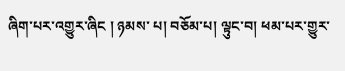ཞིག་པར་འགྱུར་ཞིང ། ཉམས་ པ། བཅོམ་པ། ལྟུང་བ། ཕམ་པར་གྱུར་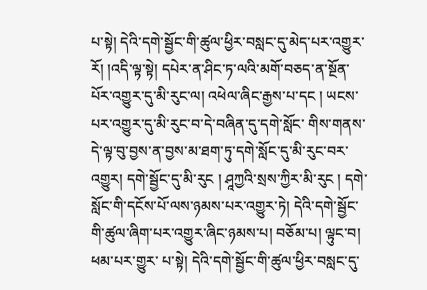པ་སྟེ། དེའི་དགེ་སྦྱོང་གི་ཚུལ་ཕྱིར་བསླང་དུ་མེད་པར་འགྱུར་རོ། །འདི་ལྟ་སྟེ། དཔེར་ན་ཤིང་ཏ་ལའི་མགོ་བཅད་ན་སྔོན་པོར་འགྱུར་དུ་མི་རུང་ལ། འཕེལ་ཞིང་རྒྱས་པ་དང ། ཡངས་པར་འགྱུར་དུ་མི་རུང་བ་དེ་བཞིན་དུ་དགེ་སློང་ གིས་གནས་དེ་ལྟ་བུ་བྱས་ན་བྱས་མ་ཐག་ཏུ་དགེ་སློང་དུ་མི་རུང་བར་འགྱུར། དགེ་སྦྱོང་དུ་མི་རུང ། ཤཱཀྱའི་སྲས་ཀྱིར་མི་རུང ། དགེ་སློང་གི་དངོས་པོ་ལས་ཉམས་པར་འགྱུར་ཏེ། དེའི་དགེ་སྦྱོང་གི་ཚུལ་ཞིག་པར་འགྱུར་ཞིང་ཉམས་པ། བཅོམ་པ། ལྟུང་བ། ཕམ་པར་གྱུར་ པ་སྟེ། དེའི་དགེ་སྦྱོང་གི་ཚུལ་ཕྱིར་བསླང་དུ་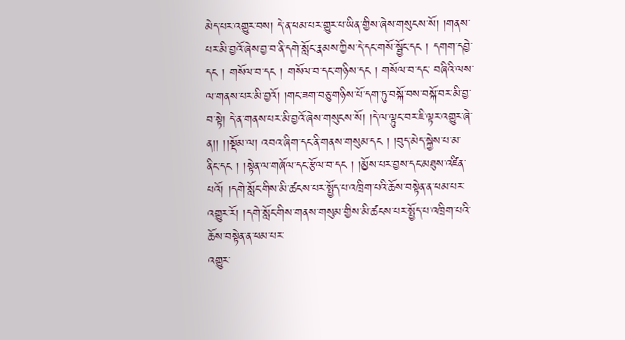མེད་པར་འགྱུར་བས། དེ་ན་ཕམ་པར་གྱུར་པ་ཡིན་གྱིས་ཞེས་གསུངས་སོ། །གནས་པར་མི་བྱའོ་ཞེས་བྱ་བ་ནི་དགེ་སློང་རྣམས་ཀྱིས་དེ་དང་གསོ་སྦྱོང་དང ། དགག་དབྱེ་དང ། གསོལ་བ་དང ། གསོལ་བ་དང་གཉིས་དང ། གསོལ་བ་དང་ བཞིའི་ལས་ལ་གནས་པར་མི་བྱའོ། །གང་ཟག་བཅུ་གཉིས་པོ་དག་ཏུ་བསྐོ་བས་བསྐོ་བར་མི་བྱ་བ་སྟེ། དེ་ན་གནས་པར་མི་བྱའོ་ཞེས་གསུངས་སོ། །དེ་ལ་ལྟུང་བར་ཇི་ལྟར་འགྱུར་ཞེ་ན།། །།སྡོམ་ལ། འབའ་ཞིག་དང་ནི་གནས་གསུམ་དང ། །བུད་མེད་སྐྱེས་པ་མ་ ནིང་དང ། །སྟེན་ལ་གཞོལ་དང་རྩོལ་བ་དང ། །མྱོས་པར་བྱས་དང་མཐུས་འཛིན་པའོ། །དགེ་སློང་གིས་མི་ཚངས་པར་སྤྱོད་པ་འཁྲིག་པའི་ཆོས་བསྟེན་ན་ཕམ་པར་འགྱུར་རོ། །དགེ་སློང་གིས་གནས་གསུམ་གྱིས་མི་ཚངས་པར་སྤྱོད་པ་འཁྲིག་པའི་ཆོས་བསྟེན་ན་ཕམ་པར་
འགྱུར་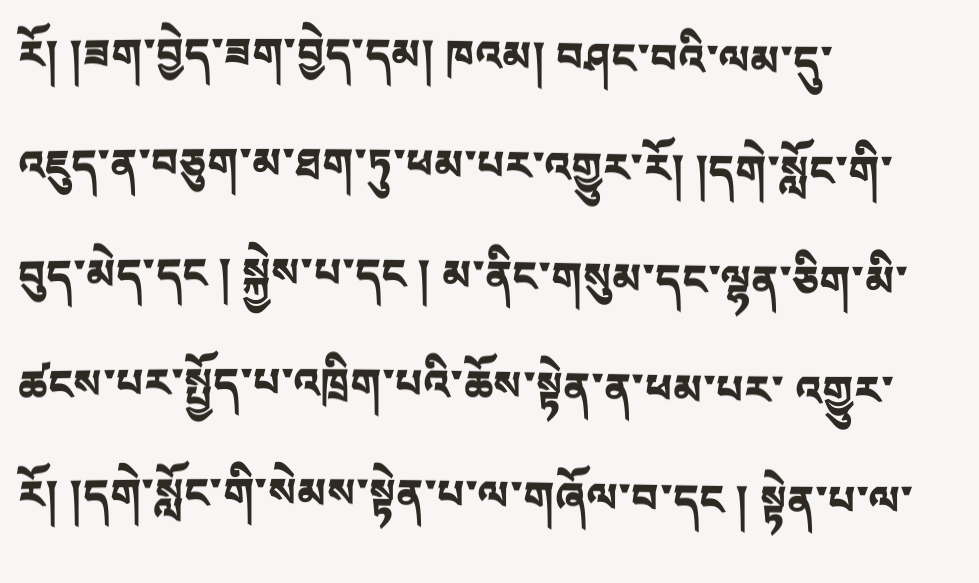རོ། །ཟག་བྱེད་ཟག་བྱེད་དམ། ཁའམ། བཤང་བའི་ལམ་དུ་འཇུད་ན་བཅུག་མ་ཐག་ཏུ་ཕམ་པར་འགྱུར་རོ། །དགེ་སློང་གི་བུད་མེད་དང ། སྐྱེས་པ་དང ། མ་ནིང་གསུམ་དང་ལྷན་ཅིག་མི་ཚངས་པར་སྤྱོད་པ་འཁྲིག་པའི་ཆོས་སྟེན་ན་ཕམ་པར་ འགྱུར་རོ། །དགེ་སློང་གི་སེམས་སྟེན་པ་ལ་གཞོལ་བ་དང ། སྟེན་པ་ལ་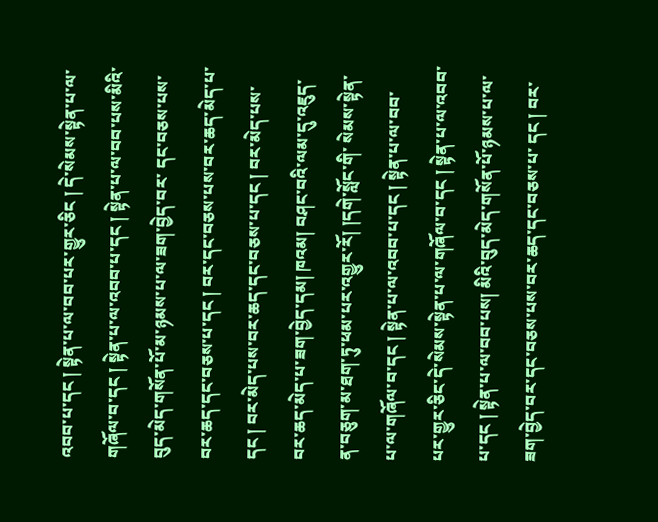འབབ་པ་དང ། སྟེན་པ་ལ་བབ་པར་གྱུར་ཅིང ། དེ་སེམས་སྟེན་པ་ལ་གཞོལ་བ་དང ། སྟེན་པ་ལ་འབབ་པ་དང ། སྟེན་པ་ལ་བབ་པས་མིའི་བུད་མེད་གསོན་པོ་མ་ཉམས་པ་ལ་ཟག་བྱེད་བར་ དང་བཅས་པས་བར་ཆད་དང་བཅས་པ་དང ། བར་དང་བཅས་པས་བར་ཆད་མེད་པ་དང ། བར་མེད་པས་བར་ཆད་དང་བཅས་པ་དང ། བར་མེད་པས་བར་ཆད་མེད་པ་ཟག་བྱེད་དམ། ཁའམ། བཤང་བའི་ལམ་དུ་འཇུད་ན་བཅུག་མ་ཐག་ཏུ་ཕམ་པར་འགྱུར་རོ། །དགེ་སློང་གི་ སེམས་སྟེན་པ་ལ་གཞོལ་བ་དང ། སྟེན་པ་ལ་འབབ་པ་དང ། སྟེན་པ་ལ་བབ་པར་གྱུར་ཅིང་དེ་སེམས་སྟེན་པ་ལ་གཞོལ་བ་དང ། སྟེན་པ་ལ་འབབ་པ་དང ། སྟེན་པ་ལ་བབ་པས། མིའི་བུད་མེད་གསོན་པོ་ཉམས་པ་ལ་ཟག་བྱེད་བར་དང་བཅས་པས་བར་ཆད་དང་བཅས་པ་ དང ། བར་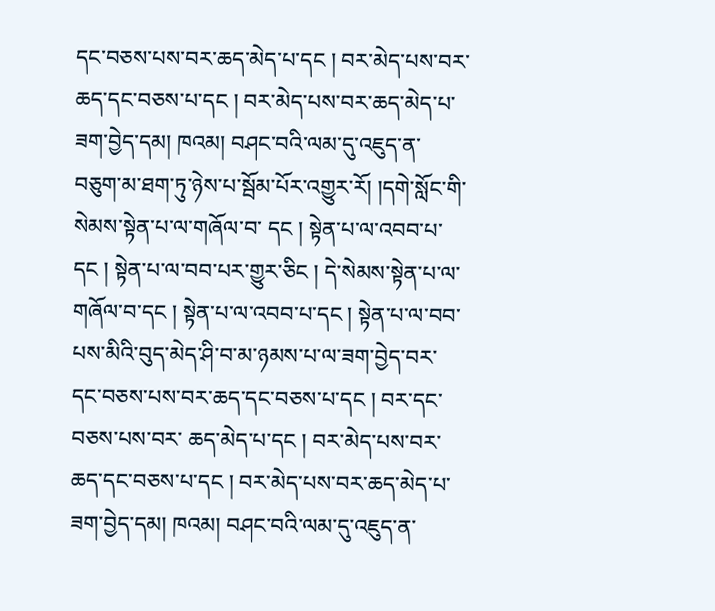དང་བཅས་པས་བར་ཆད་མེད་པ་དང ། བར་མེད་པས་བར་ཆད་དང་བཅས་པ་དང ། བར་མེད་པས་བར་ཆད་མེད་པ་ཟག་བྱེད་དམ། ཁའམ། བཤང་བའི་ལམ་དུ་འཇུད་ན་བཅུག་མ་ཐག་ཏུ་ཉེས་པ་སྦོམ་པོར་འགྱུར་རོ། །དགེ་སློང་གི་སེམས་སྟེན་པ་ལ་གཞོལ་བ་ དང ། སྟེན་པ་ལ་འབབ་པ་དང ། སྟེན་པ་ལ་བབ་པར་གྱུར་ཅིང ། དེ་སེམས་སྟེན་པ་ལ་གཞོལ་བ་དང ། སྟེན་པ་ལ་འབབ་པ་དང ། སྟེན་པ་ལ་བབ་པས་མིའི་བུད་མེད་ཤི་བ་མ་ཉམས་པ་ལ་ཟག་བྱེད་བར་དང་བཅས་པས་བར་ཆད་དང་བཅས་པ་དང ། བར་དང་བཅས་པས་བར་ ཆད་མེད་པ་དང ། བར་མེད་པས་བར་ཆད་དང་བཅས་པ་དང ། བར་མེད་པས་བར་ཆད་མེད་པ་ཟག་བྱེད་དམ། ཁའམ། བཤང་བའི་ལམ་དུ་འཇུད་ན་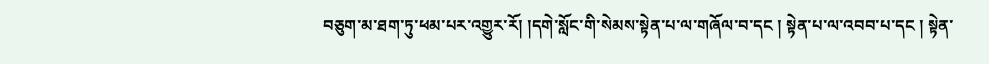བཅུག་མ་ཐག་ཏུ་ཕམ་པར་འགྱུར་རོ། །དགེ་སློང་གི་སེམས་སྟེན་པ་ལ་གཞོལ་བ་དང ། སྟེན་པ་ལ་འབབ་པ་དང ། སྟེན་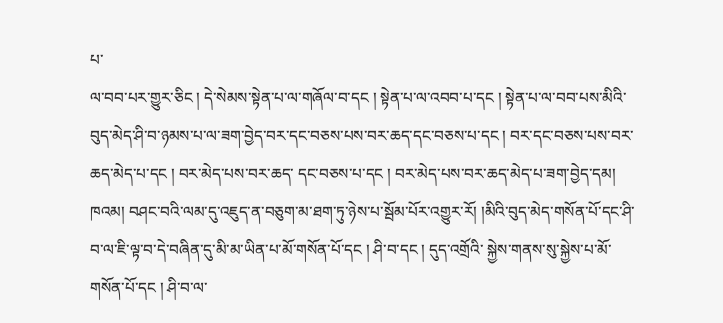པ་
ལ་བབ་པར་གྱུར་ཅིང ། དེ་སེམས་སྟེན་པ་ལ་གཞོལ་བ་དང ། སྟེན་པ་ལ་འབབ་པ་དང ། སྟེན་པ་ལ་བབ་པས་མིའི་བུད་མེད་ཤི་བ་ཉམས་པ་ལ་ཟག་བྱེད་བར་དང་བཅས་པས་བར་ཆད་དང་བཅས་པ་དང ། བར་དང་བཅས་པས་བར་ཆད་མེད་པ་དང ། བར་མེད་པས་བར་ཆད་ དང་བཅས་པ་དང ། བར་མེད་པས་བར་ཆད་མེད་པ་ཟག་བྱེད་དམ། ཁའམ། བཤང་བའི་ལམ་དུ་འཇུད་ན་བཅུག་མ་ཐག་ཏུ་ཉེས་པ་སྦོམ་པོར་འགྱུར་རོ། །མིའི་བུད་མེད་གསོན་པོ་དང་ཤི་བ་ལ་ཇི་ལྟ་བ་དེ་བཞིན་དུ་མི་མ་ཡིན་པ་མོ་གསོན་པོ་དང ། ཤི་བ་དང ། དུད་འགྲོའི་ སྐྱེས་གནས་སུ་སྐྱེས་པ་མོ་གསོན་པོ་དང ། ཤི་བ་ལ་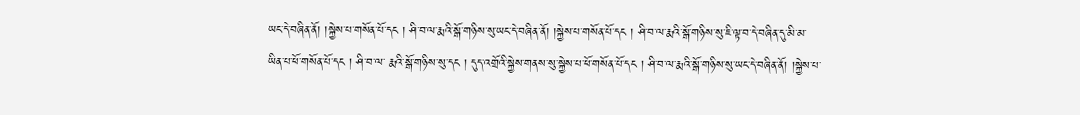ཡང་དེ་བཞིན་ནོ། །སྐྱེས་པ་གསོན་པོ་དང ། ཤི་བ་ལ་རྨའི་སྒོ་གཉིས་སུ་ཡང་དེ་བཞིན་ནོ། །སྐྱེས་པ་གསོན་པོ་དང ། ཤི་བ་ལ་རྨའི་སྒོ་གཉིས་སུ་ཇི་ལྟ་བ་དེ་བཞིན་དུ་མི་མ་ཡིན་པ་ཕོ་གསོན་པོ་དང ། ཤི་བ་ལ་ རྨའི་སྒོ་གཉིས་སུ་དང ། དུད་འགྲོའི་སྐྱེས་གནས་སུ་སྐྱེས་པ་ཕོ་གསོན་པོ་དང ། ཤི་བ་ལ་རྨའི་སྒོ་གཉིས་སུ་ཡང་དེ་བཞིན་ནོ། །སྐྱེས་པ་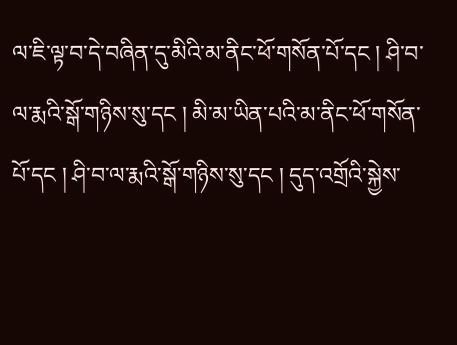ལ་ཇི་ལྟ་བ་དེ་བཞིན་དུ་མིའི་མ་ནིང་ཕོ་གསོན་པོ་དང ། ཤི་བ་ལ་རྨའི་སྒོ་གཉིས་སུ་དང ། མི་མ་ཡིན་པའི་མ་ནིང་ཕོ་གསོན་ པོ་དང ། ཤི་བ་ལ་རྨའི་སྒོ་གཉིས་སུ་དང ། དུད་འགྲོའི་སྐྱེས་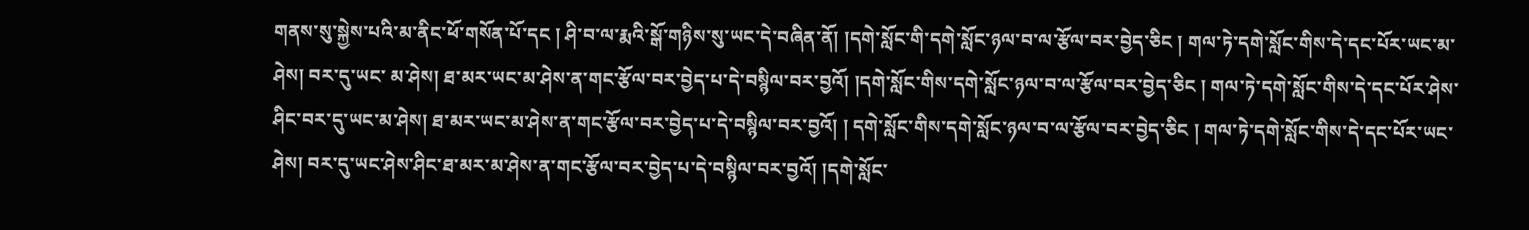གནས་སུ་སྐྱེས་པའི་མ་ནིང་ཕོ་གསོན་པོ་དང ། ཤི་བ་ལ་རྨའི་སྒོ་གཉིས་སུ་ཡང་དེ་བཞིན་ནོ། །དགེ་སློང་གི་དགེ་སློང་ཉལ་བ་ལ་རྩོལ་བར་བྱེད་ཅིང ། གལ་ཏེ་དགེ་སློང་གིས་དེ་དང་པོར་ཡང་མ་ཤེས། བར་དུ་ཡང་ མ་ཤེས། ཐ་མར་ཡང་མ་ཤེས་ན་གང་རྩོལ་བར་བྱེད་པ་དེ་བསྙིལ་བར་བྱའོ། །དགེ་སློང་གིས་དགེ་སློང་ཉལ་བ་ལ་རྩོལ་བར་བྱེད་ཅིང ། གལ་ཏེ་དགེ་སློང་གིས་དེ་དང་པོར་ཤེས་ཤིང་བར་དུ་ཡང་མ་ཤེས། ཐ་མར་ཡང་མ་ཤེས་ན་གང་རྩོལ་བར་བྱེད་པ་དེ་བསྙིལ་བར་བྱའོ། ། དགེ་སློང་གིས་དགེ་སློང་ཉལ་བ་ལ་རྩོལ་བར་བྱེད་ཅིང ། གལ་ཏེ་དགེ་སློང་གིས་དེ་དང་པོར་ཡང་ཤེས། བར་དུ་ཡང་ཤེས་ཤིང་ཐ་མར་མ་ཤེས་ན་གང་རྩོལ་བར་བྱེད་པ་དེ་བསྙིལ་བར་བྱའོ། །དགེ་སློང་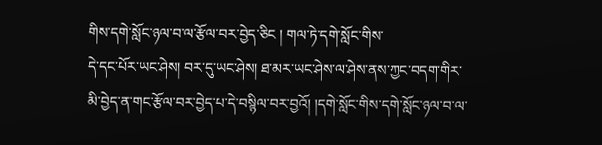གིས་དགེ་སློང་ཉལ་བ་ལ་རྩོལ་བར་བྱེད་ཅིང ། གལ་ཏེ་དགེ་སློང་གིས་
དེ་དང་པོར་ཡང་ཤེས། བར་དུ་ཡང་ཤེས། ཐ་མར་ཡང་ཤེས་ལ་ཤེས་ནས་ཀྱང་བདག་གིར་མི་བྱེད་ན་གང་རྩོལ་བར་བྱེད་པ་དེ་བསྙིལ་བར་བྱའོ། །དགེ་སློང་གིས་དགེ་སློང་ཉལ་བ་ལ་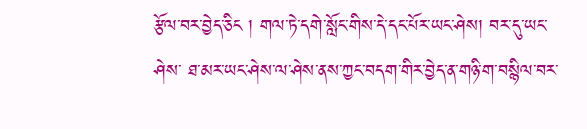རྩོལ་བར་བྱེད་ཅིང ། གལ་ཏེ་དགེ་སློང་གིས་དེ་དང་པོར་ཡང་ཤེས། བར་དུ་ཡང་ཤེས་ ཐ་མར་ཡང་ཤེས་ལ་ཤེས་ནས་ཀྱང་བདག་གིར་བྱེད་ན་གཉི་ག་བསྙིལ་བར་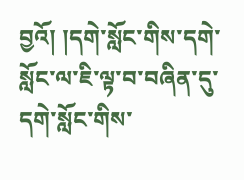བྱའོ། །དགེ་སློང་གིས་དགེ་སློང་ལ་ཇི་ལྟ་བ་བཞིན་དུ་དགེ་སློང་གིས་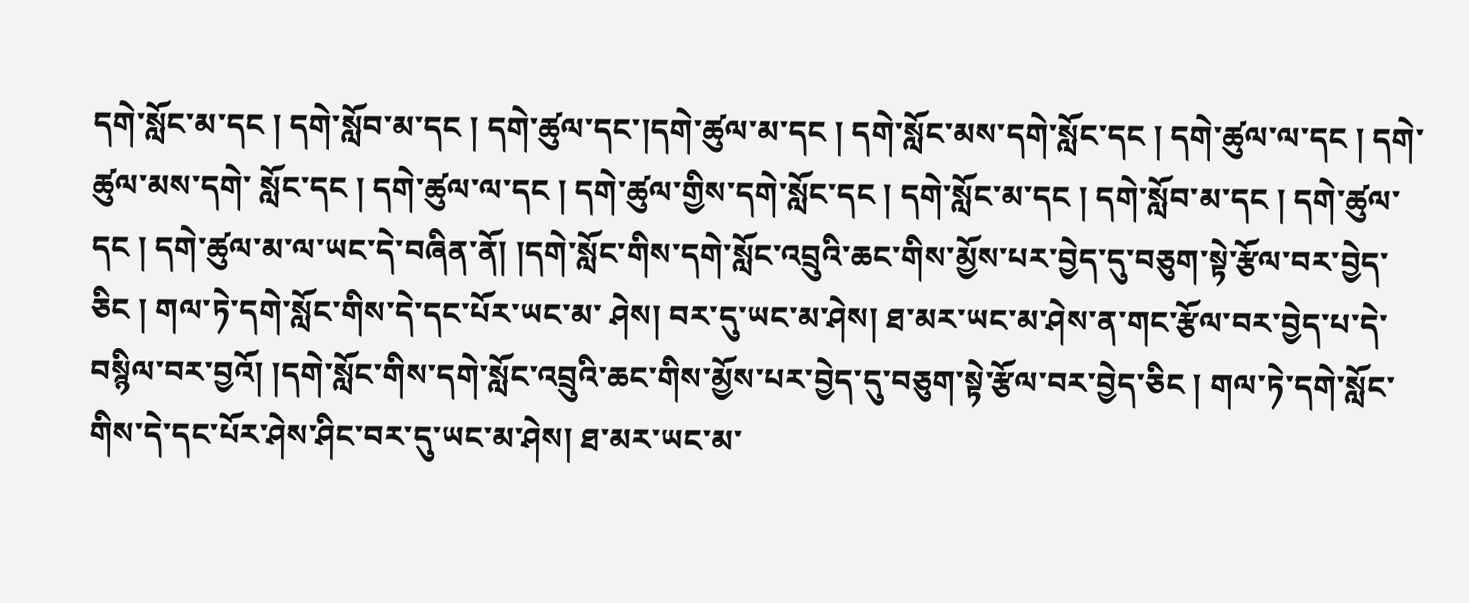དགེ་སློང་མ་དང ། དགེ་སློབ་མ་དང ། དགེ་ཚུལ་དང་།དགེ་ཚུལ་མ་དང ། དགེ་སློང་མས་དགེ་སློང་དང ། དགེ་ཚུལ་ལ་དང ། དགེ་ཚུལ་མས་དགེ་ སློང་དང ། དགེ་ཚུལ་ལ་དང ། དགེ་ཚུལ་གྱིས་དགེ་སློང་དང ། དགེ་སློང་མ་དང ། དགེ་སློབ་མ་དང ། དགེ་ཚུལ་དང ། དགེ་ཚུལ་མ་ལ་ཡང་དེ་བཞིན་ནོ། །དགེ་སློང་གིས་དགེ་སློང་འབྲུའི་ཆང་གིས་མྱོས་པར་བྱེད་དུ་བཅུག་སྟེ་རྩོལ་བར་བྱེད་ཅིང ། གལ་ཏེ་དགེ་སློང་གིས་དེ་དང་པོར་ཡང་མ་ ཤེས། བར་དུ་ཡང་མ་ཤེས། ཐ་མར་ཡང་མ་ཤེས་ན་གང་རྩོལ་བར་བྱེད་པ་དེ་བསྙིལ་བར་བྱའོ། །དགེ་སློང་གིས་དགེ་སློང་འབྲུའི་ཆང་གིས་མྱོས་པར་བྱེད་དུ་བཅུག་སྟེ་རྩོལ་བར་བྱེད་ཅིང ། གལ་ཏེ་དགེ་སློང་གིས་དེ་དང་པོར་ཤེས་ཤིང་བར་དུ་ཡང་མ་ཤེས། ཐ་མར་ཡང་མ་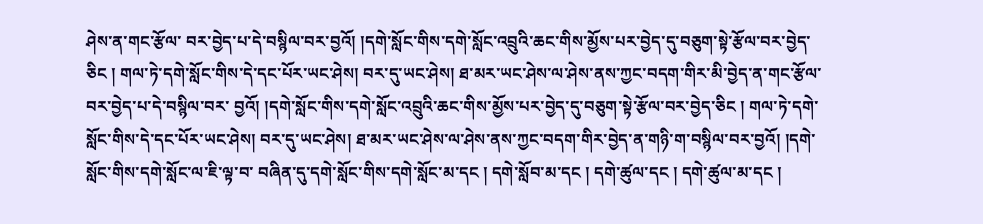ཤེས་ན་གང་རྩོལ་ བར་བྱེད་པ་དེ་བསྙིལ་བར་བྱའོ། །དགེ་སློང་གིས་དགེ་སློང་འབྲུའི་ཆང་གིས་མྱོས་པར་བྱེད་དུ་བཅུག་སྟེ་རྩོལ་བར་བྱེད་ཅིང ། གལ་ཏེ་དགེ་སློང་གིས་དེ་དང་པོར་ཡང་ཤེས། བར་དུ་ཡང་ཤེས། ཐ་མར་ཡང་ཤེས་ལ་ཤེས་ནས་ཀྱང་བདག་གིར་མི་བྱེད་ན་གང་རྩོལ་བར་བྱེད་པ་དེ་བསྙིལ་བར་ བྱའོ། །དགེ་སློང་གིས་དགེ་སློང་འབྲུའི་ཆང་གིས་མྱོས་པར་བྱེད་དུ་བཅུག་སྟེ་རྩོལ་བར་བྱེད་ཅིང ། གལ་ཏེ་དགེ་སློང་གིས་དེ་དང་པོར་ཡང་ཤེས། བར་དུ་ཡང་ཤེས། ཐ་མར་ཡང་ཤེས་ལ་ཤེས་ནས་ཀྱང་བདག་གིར་བྱེད་ན་གཉི་ག་བསྙིལ་བར་བྱའོ། །དགེ་སློང་གིས་དགེ་སློང་ལ་ཇི་ལྟ་བ་ བཞིན་དུ་དགེ་སློང་གིས་དགེ་སློང་མ་དང ། དགེ་སློབ་མ་དང ། དགེ་ཚུལ་དང ། དགེ་ཚུལ་མ་དང །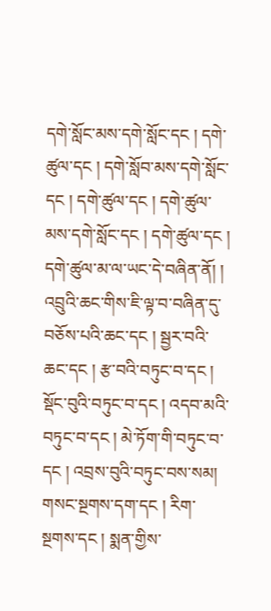དགེ་སློང་མས་དགེ་སློང་དང ། དགེ་ཚུལ་དང ། དགེ་སློབ་མས་དགེ་སློང་དང ། དགེ་ཚུལ་དང ། དགེ་ཚུལ་མས་དགེ་སློང་དང ། དགེ་ཚུལ་དང ། དགེ་ཚུལ་མ་ལ་ཡང་དེ་བཞིན་ནོ། །
འབྲུའི་ཆང་གིས་ཇི་ལྟ་བ་བཞིན་དུ་བཅོས་པའི་ཆང་དང ། སྦྱར་བའི་ཆང་དང ། རྩ་བའི་བཏུང་བ་དང ། སྡོང་བུའི་བཏུང་བ་དང ། འདབ་མའི་བཏུང་བ་དང ། མེ་ཏོག་གི་བཏུང་བ་དང ། འབྲས་བུའི་བཏུང་བས་སམ། གསང་སྔགས་དག་དང ། རིག་སྔགས་དང ། སྨན་གྱིས་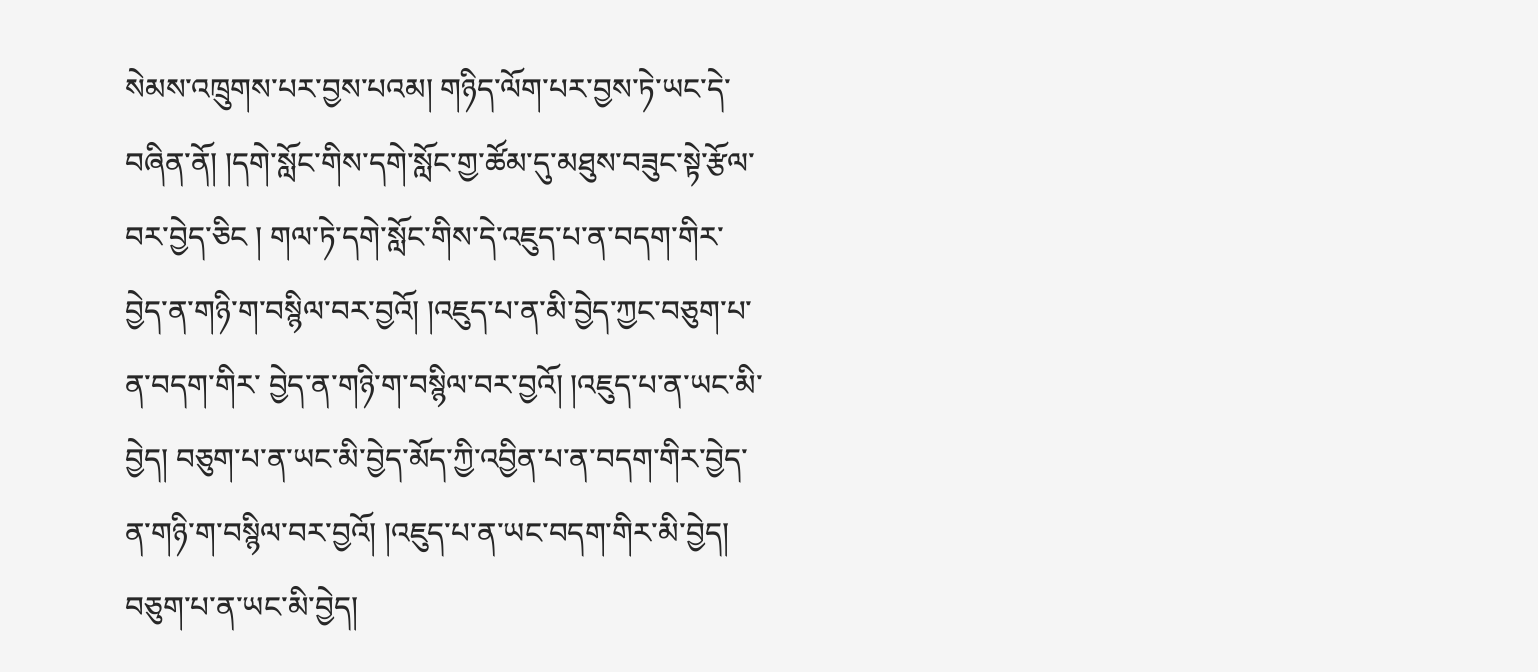སེམས་འཁྲུགས་པར་བྱས་པའམ། གཉིད་ལོག་པར་བྱས་ཏེ་ཡང་དེ་བཞིན་ནོ། །དགེ་སློང་གིས་དགེ་སློང་གྱ་ཚོམ་དུ་མཐུས་བཟུང་སྟེ་རྩོལ་བར་བྱེད་ཅིང ། གལ་ཏེ་དགེ་སློང་གིས་དེ་འཇུད་པ་ན་བདག་གིར་བྱེད་ན་གཉི་ག་བསྙིལ་བར་བྱའོ། །འཇུད་པ་ན་མི་བྱེད་ཀྱང་བཅུག་པ་ན་བདག་གིར་ བྱེད་ན་གཉི་ག་བསྙིལ་བར་བྱའོ། །འཇུད་པ་ན་ཡང་མི་བྱེད། བཅུག་པ་ན་ཡང་མི་བྱེད་མོད་ཀྱི་འབྱིན་པ་ན་བདག་གིར་བྱེད་ན་གཉི་ག་བསྙིལ་བར་བྱའོ། །འཇུད་པ་ན་ཡང་བདག་གིར་མི་བྱེད། བཅུག་པ་ན་ཡང་མི་བྱེད།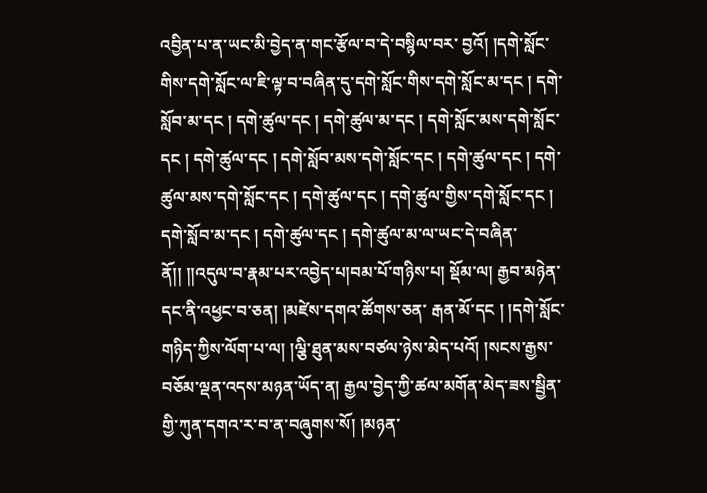འབྱིན་པ་ན་ཡང་མི་བྱེད་ན་གང་རྩོལ་བ་དེ་བསྙིལ་བར་ བྱའོ། །དགེ་སློང་གིས་དགེ་སློང་ལ་ཇི་ལྟ་བ་བཞིན་དུ་དགེ་སློང་གིས་དགེ་སློང་མ་དང ། དགེ་སློབ་མ་དང ། དགེ་ཚུལ་དང ། དགེ་ཚུལ་མ་དང ། དགེ་སློང་མས་དགེ་སློང་དང ། དགེ་ཚུལ་དང ། དགེ་སློབ་མས་དགེ་སློང་དང ། དགེ་ཚུལ་དང ། དགེ་ཚུལ་མས་དགེ་སློང་དང ། དགེ་ཚུལ་དང ། དགེ་ཚུལ་གྱིས་དགེ་སློང་དང ། དགེ་སློབ་མ་དང ། དགེ་ཚུལ་དང ། དགེ་ཚུལ་མ་ལ་ཡང་དེ་བཞིན་ནོ།། །།འདུལ་བ་རྣམ་པར་འབྱེད་པ།བམ་པོ་གཉིས་པ། སྡོམ་ལ། རྒྱབ་མཉེན་དང་ནི་འཕྱང་བ་ཅན། །མཛེས་དགའ་ཚོགས་ཅན་ རྒན་མོ་དང ། །དགེ་སློང་གཉིད་ཀྱིས་ལོག་པ་ལ། །ལྕི་ཐུན་མས་བཙལ་ཉེས་མེད་པའོ། །སངས་རྒྱས་བཅོམ་ལྡན་འདས་མཉན་ཡོད་ན། རྒྱལ་བྱེད་ཀྱི་ཚལ་མགོན་མེད་ཟས་སྦྱིན་གྱི་ཀུན་དགའ་ར་བ་ན་བཞུགས་སོ། །མཉན་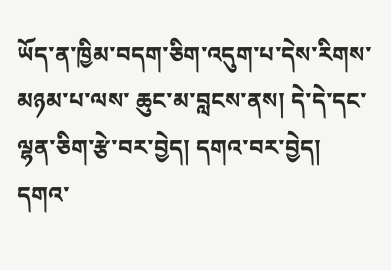ཡོད་ན་ཁྱིམ་བདག་ཅིག་འདུག་པ་དེས་རིགས་མཉམ་པ་ལས་ ཆུང་མ་བླངས་ནས། དེ་དེ་དང་ལྷན་ཅིག་རྩེ་བར་བྱེད། དགའ་བར་བྱེད། དགའ་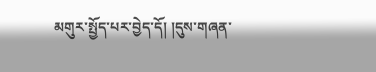མགུར་སྤྱོད་པར་བྱེད་དོ། །དུས་གཞན་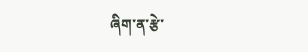ཞིག་ན་རྩེ་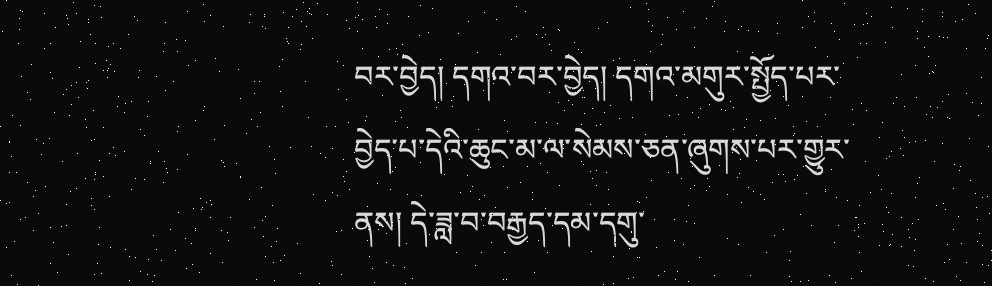བར་བྱེད། དགའ་བར་བྱེད། དགའ་མགུར་སྤྱོད་པར་བྱེད་པ་དེའི་ཆུང་མ་ལ་སེམས་ཅན་ཞུགས་པར་གྱུར་ནས། དེ་ཟླ་བ་བརྒྱད་དམ་དགུ་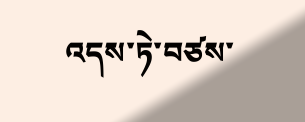འདས་ཏེ་བཙས་